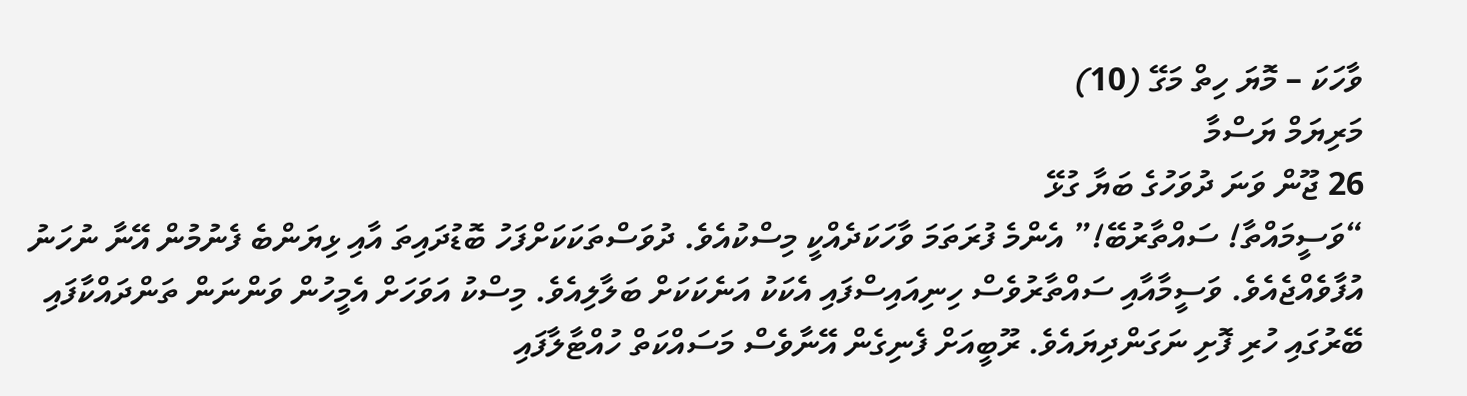ވާހަކަ – މޮޔަ ހިތް މަގޭ (10)
މަރިޔަމް ޔަސްމާ
26 ޖޫން ވަނަ ދުވަހުގެ ބަޔާ ގުޅޭ
“ވަސީމައްތާ! ސައްތާރުބޭ!” އެންމެ ފުރަތަމަ ވާހަކަދެއްކީ މިސްކުއެވެ. ދުވަސްތަކަކަށްފަހު ބޮޑުދައިތަ އާއި ޅިޔަންބެ ފެނުމުން އޭނާ ނުހަނު އުފާވެއްޖެއެވެ. ވަސީމާއާއި ސައްތާރުވެސް ހިނިއައިސްފައި އެކަކު އަނެކަކަށް ބަލާލިއެވެ. މިސްކު އަވަހަށް އެމީހުން ވަންނަން ތަންދައްކާފައި ބޭރުގައި ހުރި ފޮށި ނަގަންދިޔައެވެ. ރޫބީއަށް ފެނިގެން އޭނާވެސް މަސައްކަތް ހުއްޓާލާފައި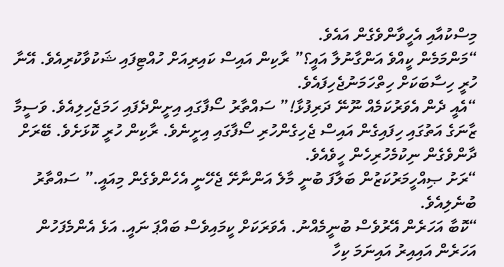މިސްކުއާއި އެހީވާންވެގެން އައެވެ.
“މަންމަމެން ކީއްވެ އަންގާނުލާ އައީ؟” ރާކިން އައިސް ކައިރިއަށް ހުއްޓިފައި ޝަކުވާކުރިއެވެ. އޭނާ ހުރީ ހިސާބަކަށް ހިތްހަމަނުޖެހިފައެވެ.
“އެއީ ދެން އެވަރުކަމެއް ނޫނޭ ދަރިފުޅާ!” ސައްތާރު ސޯފާގައި އިށީންދެފައި ހަމަޖެހިލިއެވެ. ވަސީމާ ޒާނަގެ އަތުގައި ހިފައިގެން އައިސް ޖެހިގެންހުރި ސޯފާގައި އިށީނެވެ. ރާކިން ހުރީ ކޮޅަށެވެ. ބޭރަށް ދާންވެގެން ނިކުމެހުރިހެން ހީވެއެވެ.
“ރަށު ޞިއްހީމަރުކަޒުން ބަލާފަ ބުނީ މާލެ އަންނާށޭ ޖެހޭނީ އެހެންވެގެން މިއައީ.” ސައްތާރު ބުނެލިއެވެ.
“ކޮބާ އަހަރެން އޭރުވެސް ބުނީމެއްނު. އެވަރަކަށް ކީމައިވެސް ބައްޕަ ނައީ. އަޅެ އެންމެފަހުން އަހަރެން އައިއިރު އައިނަމަ ކިހާ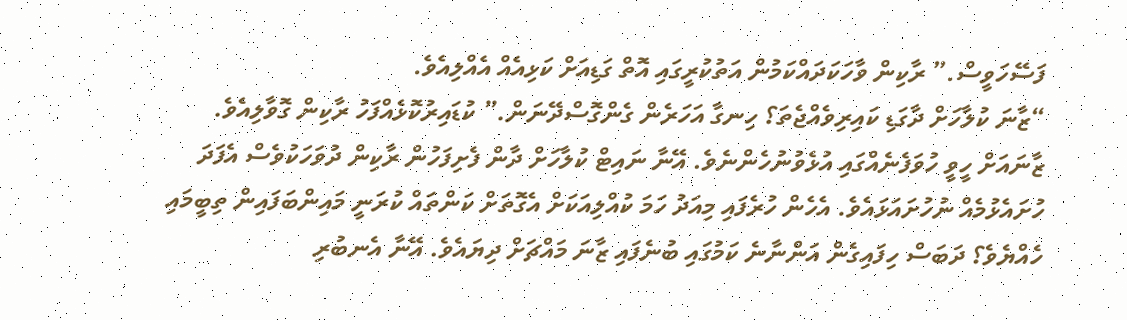ފަސޭހަވީސް.” ރާކިން ވާހަކަދައްކަމުން އަތުކުރީގައި އޮތް ގަޑިއަށް ކަޅިއެއް އެއްލިއެވެ.
“ޒާނަ ކުލާހަށް ދާގަޑި ކައިރިވެއްޖެތަ؟ ހިނގާ އަހަރެން ގެންގޮސްދޭނަން.” ކުޑައިރުކޮޅެއްފަހު ރާކިން ގޮވާލިއެވެ.
ޒާނައަށް ހީވީ ހުވަފެނެއްގައި އުޅެވުނުހެންނެވެ. އޭނާ ނައިޓް ކުލާހަށް ދާން ފެށިފަހުން ރާކިން ދުވަހަކުވެސް އެފަދަ ހުށައެޅުމެއް ނުހުށައަޅައެވެ. އެހެން ހުރެފައި މިއަދު ހަމަ ކުއްލިއަކަށް އެގޮތަށް ކަންތައް ކުރަނީ މައިންބަފައިން ތިބީމައި ހެއްޔެވެ؟ ދަބަސް ހިފައިގެން އަންނާނެ ކަމުގައި ބުނެފައި ޒާނަ މައްޗަށް ދިޔައެވެ. އޭނާ އެނބުރި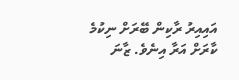އައިއިރު ރާކިން ބޭރަށް ނިކުމެ ކާރަށް އަރާ އިނެވެ. ޒާނަ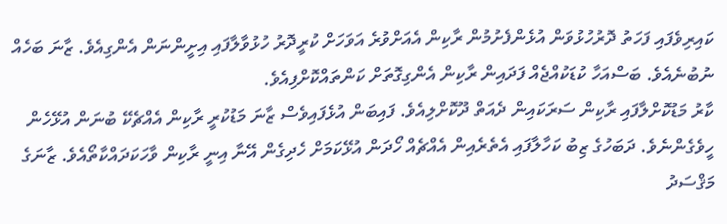ކައިރިވެފައި ފަހަތު ދޮރުހުޅުވަން އުޅެންފެށުމުން ރާކިން އެއަށްވުރެ އަވަހަށް ކުރީދޮރު ހުޅުވާލާފައި އިށީންނަން އެންގިއެވެ. ޒާނަ ބަހެއް ނުބުނެއެވެ. ބަސްއަހާ ކުޑަކުއްޖެއް ފަދައިން ރާކިން އެންގިގޮތަށް ކަންތައްކޮށްފިއެވެ.
ކާރު މަޑުކޮށްލާފައި ރާކިން ސަރަކައިން ދެއަތް ދޫކޮށްލިއެވެ. ފައިބަން އުޅެފައިވެސް ޒާނަ މަޑުކުރީ ރާކިން އެއްޗެކޭ ބުނަން އުޅޭހެން ހީވެގެންނެވެ. ދަބަހުގެ ޒިބު ކަހާލާފައި އެތެރެއިން އެއްޗެއް ހޯދަން އުޅޭކަމަށް ހެދިގެން އޭނާ އިނީ ރާކިން ވާހަކަދައްކާތޯއެވެ. ޒާނަގެ މަޤްސަދު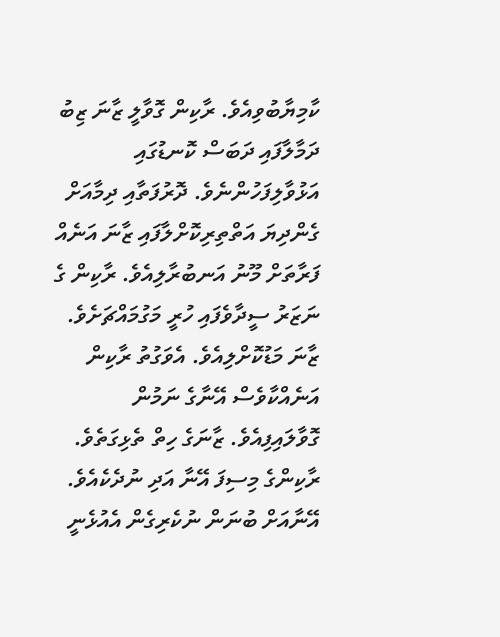ކާމިޔާބުވިއެވެ. ރާކިން ގޮވާލީ ޒާނަ ޒިބު ދަމާލާފައި ދަބަސް ކޮނޑުގައި އަޅުވާލިފަހުންނެވެ. ދޮރުފަތާއި ދިމާއަށް ގެންދިޔަ އަތްތިރިކޮށްލާފައި ޒާނަ އަނެއް ފަރާތަށް މޫނު އަނބުރާލިއެވެ. ރާކިން ގެ ނަޒަރު ސީދާވެފައި ހުރީ މަގުމައްޗަށެވެ.
ޒާނަ މަޑުކޮށްލިއެވެ. އެވަގުތު ރާކިން އަނެއްކާވެސް އޭނާގެ ނަމުން ގޮވާލައިފިއެވެ. ޒާނަގެ ހިތް ތެޅިގަތެވެ. ރާކިންގެ މިސިފަ އޭނާ އަދި ނުދެކެއެވެ. އޭނާއަށް ބުނަން ނުކެރިގެން އެއުޅެނީ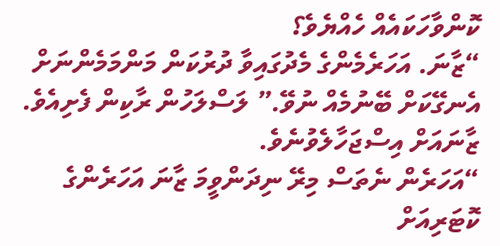ކޮންވާހަކައެއް ހެއްޔެވެ؟
“ޒާނަ. އަހަރެމެންގެ މެދުގައިވާ ދުރުކަން މަންމަމެންނަށް އެނގޭކަށް ބޭނުމެއް ނުވޭ.” ލަސްލަހުން ރާކިން ފެށިއެވެ. ޒާނައަށް އިސްޖަހާލެވުނެވެ.
“އަހަރެން ނެތަސް މިރޭ ނިދަންވީމަ ޒާނަ އަހަރެންގެ ކޮޓަރިއަށް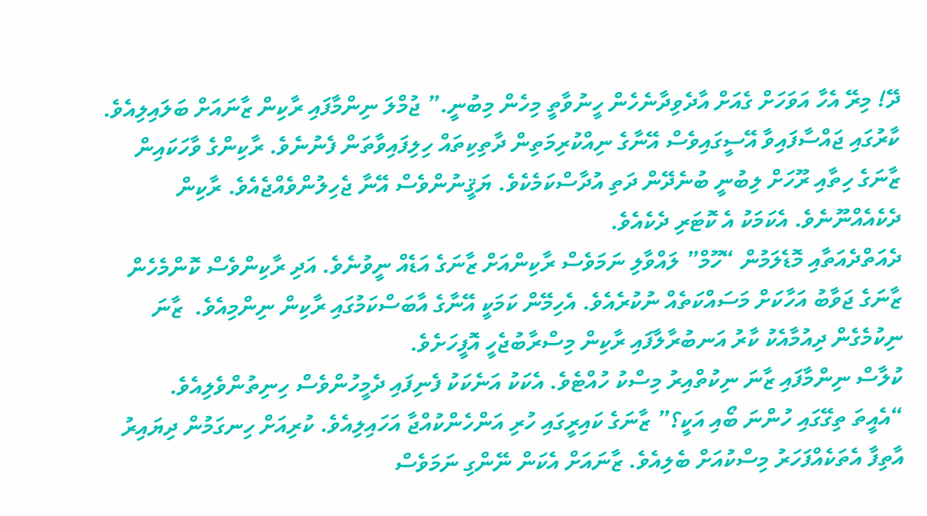ދޭ! މިރޭ އެހާ އަވަހަށް ގެއަށް އާދެވިދާނެހެން ހީނުވާތީ މިހެން މިބުނީ.” ޖުމްލަ ނިންމާފައި ރާކިން ޒާނައަށް ބަލައިލިއެވެ. ކާރުގައި ޖައްސާފައިވާ އޭސީގައިވެސް އޭނާގެ ނިއްކުރިމަތިން ދާތިކިތައް ހިލިފައިވާތަން ފެނުނެވެ. ރާކިންގެ ވާހަކައިން ޒާނަގެ ހިތާއި ރޫހަށް ލިބުނީ ބުނެދޭން ދަތި އުދާސްކަމެކެވެ. ޔަޤީނުންވެސް އޭނާ ޖެހިލުންވެއްޖެއެވެ. ރާކިން ދެކެއެއްނޫނެވެ. އެކަމަކު އެ ކޮޓަރި ދެކެއެވެ.
ދެއަތްދެއަތާއި މޮޑެލަމުން “ހޫމް” ލައްވާލި ނަމަވެސް ރާކިންއަށް ޒާނަގެ އަޑެއް ނީވުނެވެ. އަދި ރާކިންވެސް ކޮންމެހެން ޒާނަގެ ޖަވާބު އަހާކަށް މަސައްކަތެއް ނުކުރެއެވެ. އެހިމޭން ކަމަކީ އޭނާގެ އާބަސްކަމުގައި ރާކިން ނިންމިއެވެ.  ޒާނަ ނިކުމެގެން ދިއުމާއެކު ކާރު އަނބުރާލާފައި ރާކިން މިސްރާބުޖެހީ އޮފީހަށެވެ.
ކުލާސް ނިންމާފައި ޒާނަ ނިކުތްއިރު މިސްކު ހުއްޓެވެ. އެކަކު އަނެކަކު ފެނިފައި ދެމީހުންވެސް ހިނިތުންވެލިއެވެ.
“އެއީތަ ތިގޭގައި ހުންނަ ބޯއި އަކީ؟” ޒާނަގެ ކައިރީގައި ހުރި އަންހެންކުއްޖާ އަހައިލިއެވެ. ކުރިއަށް ހިނގަމުން ދިޔައިރު އާތިފާ އެތަކެއްފަހަރު މިސްކުއަށް ބެލިއެވެ. ޒާނައަށް އެކަން ނޭންގި ނަމަވެސް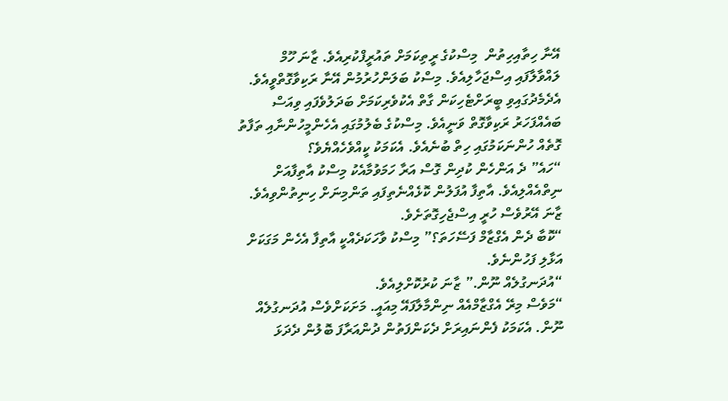އޭނާ ހިތާއިހިތުން  މިސްކުގެ ރީތިކަމަށް ތައުރީފްކުރިއެވެ. ޒާނަ ހޫމް ލައްވާލާފައި އިސްޖަހާލިއެވެ. މިސްކު ބަލަންހުރުމުން އޭނާ ރަކިވާގޮތްވީއެވެ. އެދެމެދުގައިވި ބީރަށްޓެހިކަން ގާތް އެކުވެރިކަމަށް ބަދަލުވެފައި ވިއަސް ބައެއްފަހަރު ރަކިވާގޮތް ވަނީއެވެ. މިސްކުގެ ބެލުމުގައި އެހެންމީހުންނާއި ތަފާތު ގޮތެއް ހުންނަކަމުގައި ހިތް ބުނެއެވެ. އެކަމަކު ކީއްވެހެއްޔެވެ؟
“ހައެ” ދެ އަންހެން ކުދިން ގޮސް އަރާ ހަމަވުމާއެކު މިސްކު އާތިފާއަށް ނިތްއެއްލިއެވެ. އާތިފާ އުފަލުން ކޮޅެއްނެތިފައި ތަންމިނަށް ހިނިތުންވިއެވެ. ޒާނަ އޭރުވެސް ހުރީ އިސްޖެހިގޮތަށެވެ.
“ކޮބާ ދެން އެގްޒާމް ފަސޭހަތަ؟” މިސްކު ވާހަކަދެއްކީ އާތިފާ އެހެން މަގަކަށް އަޅާލި ފަހުންނެވެ.
“އުދަނގުލެއް ނޫން.” ޒާނަ ކުރުކޮށްލިއެވެ.
“މަވެސް މިރޭ އެގްޒާމްއެއް ނިންމާލާފައޭ މިއައީ. މަށަކަށްވެސް އުދަނގުލެއް ނޫން. އެކަމަކު ފެންނައިރަށް ދެކަންފަތުން ދުންއަރާފަ ބޮލުން ދެދަޅަ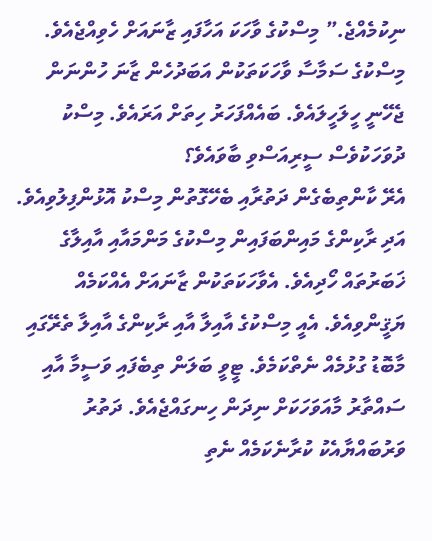ނިކުމެއްޖެ.” މިސްކުގެ ވާހަކަ އަހާފައި ޒާނައަށް ހެވިއްޖެއެވެ. މިސްކުގެ ސަމާސާ ވާހަކަތަކުން އަބަދުހެން ޒާނަ ހުންނަން ޖެހޭނީ ހީލަހީލައެވެ. ބައެއްފަހަރު ހިތަށް އަރައެވެ. މިސްކު ދުވަހަކުވެސް ސީރިއަސްވި ބާވައެވެ؟
އެރޭ ކާންތިބެގެން ދަތުރާއި ބެހޭގޮތުން މިސްކު އޮޅުންފިލުވިއެވެ. އަދި ރާކިންގެ މައިންބަފައިން މިސްކުގެ މަންމައާއި އާއިލާގެ ޚަބަރުތައް ހޯދިއެވެ. އެވާހަކަތަކުން ޒާނައަށް އެއްކަމެއް ޔަޤީންވިއެވެ. އެއީ މިސްކުގެ އާއިލާ އާއި ރާކިންގެ އާއިލާ ތެރޭގައި މާބޮޑު ގުޅުމެއް ނެތްކަމެވެ. ޓީވީ ބަލަން ތިބެފައި ވަސީމާ އާއި ސައްތާރު މާއަވަހަކަށް ނިދަން ހިނގައްޖެއެވެ. ދަތުރު ވަރުބައްޔާއެކު ކުރާނެކަމެއް ނެތި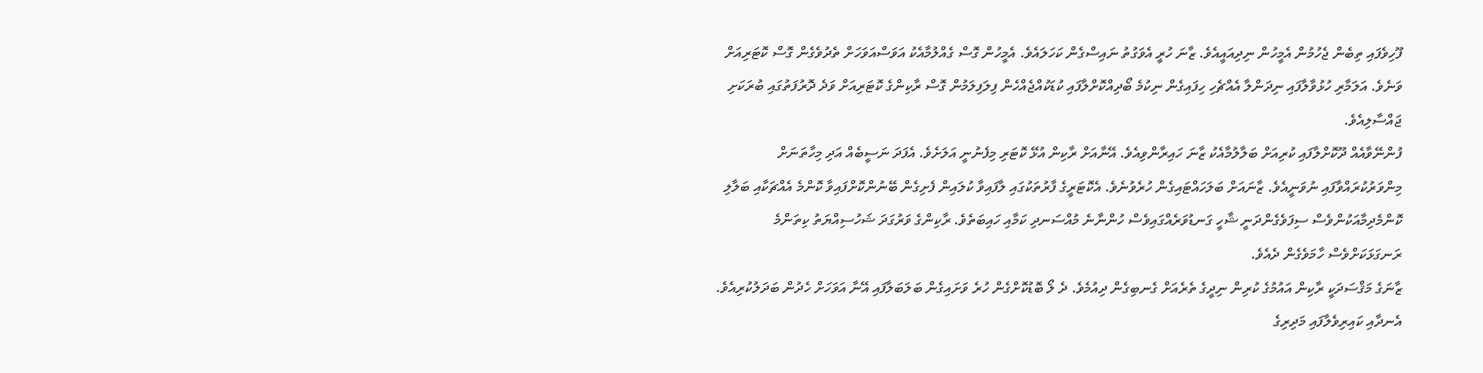ފޫހިވެފައި ތިބެން ޖެހުމުން އެމީހުން ނިދިއައީއެވެ. ޒާނަ ހުރީ އެވަގުތު ނައިސްގެން ކަހަލައެވެ. އެމީހުން ގޮސް ގެއްލުމާއެކު އަވަސްއަވަހަށް ތެދުވެގެން ގޮސް ކޮޓަރިއަށް ވަނެވެ. އަލަމާރި ހުޅުވާލާފައި ނިދަންލާ އެއްޗެހި ހިފައިގެން ނިކުމެ ބޯދިއްކޮށްލާފައި ކުޑަކުއްޖެއްހެން ފިލަފިލަމުން ގޮސް ރާކިންގެ ކޮޓަރިއަށް ވަދެ ދޮރުފަތުގައި ބުރަކަށި ޖައްސާލިއެވެ.
ފުންނޭވާއެއް ދޫކޮށްލާފައި ކުރިއަށް ބަލާލުމާއެކު ޒާނަ ހައިރާންވިއެވެ. އޭނާއަށް ރާކިން އުޅޭ ކޮޓަރި މިފެނުނީ އަލަށެވެ. އެފަދަ ނަސީބެއް އަދި މިހާތަނަށް މިންވަރުކުރައްވާފައި ނުވަނީއެވެ. ޒާނައަށް ބަލަހައްޓައިގެން ހުރެވުނެވެ. އެކޮޓަރީގެ ފާރުތަކުގައި ލާފައިވާ ކުލައިން ފެށިގެން ބޭނުންކޮށްފައިވާ ކޮންމެ އެއްޗަކާއި ބަލާލި ކޮންމެދިމާއަކުންވެސް ސިފަވެގެންދަނީ ޝާހީ ގަނޑުވަރެއްގައިވެސް ހުންނާނެ މުއްސަނދި ކަމާއި ހައިބަތެވެ. ރާކިންގެ ވަރުގަދަ ޝަހުސިއްޔަތު ކިތަންމެ ރަނގަޅަކަށްވެސް ހާމަވެގެން ދެއެވެ.
ޒާނަގެ މަޤްސަދަކީ ރާކިން އައުމުގެ ކުރިން ނިދީގެ ތެރެއަށް ގެނބިގެން ދިއުމެވެ. ދެ ލޯ ބޮޑުކޮށްގެން ހުރެ ވަށައިގެން ބަލަބަލާފައި އޭނާ އަވަހަށް ހެދުން ބަދަލުކުރިއެވެ. އެނދާއި ކައިރިވެލާފައި މަދިރިގެ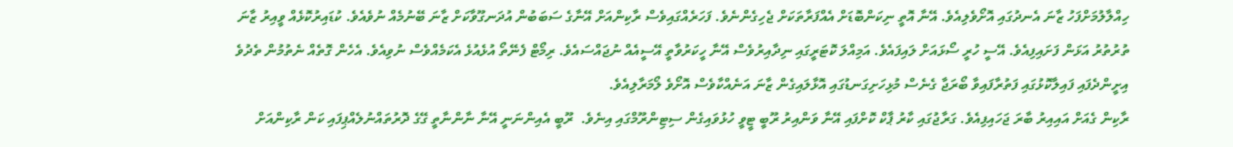ހިއްލާލުމަށްފަހު ޒާނަ އެނދުގައި އޮށޯވެލިއެވެ. އޭނާ އޮތީ ނިކަންބޮޑަށް އެއްފަރާތަކަށް ޖެހިގެންނެވެ. ފަހަރެއްގައިވެސް ރާކިންއަށް އޭނާގެ ސަބަބުން އުދަނގޫވާކަށް ޒާނަ ބޭނުމެއް ނުވެއެވެ. ކުޑައިރުކޮޅެއް ވީއިރު ޒާނަ ތުރުތުރު އަޅަން ފަށައިފިއެވެ. އޭސީ ހުރީ ސޯޅައަށް ލައިފައެވެ. އަމިއްލަ ކޮޓަރީގައި ނިދާއިރުވެސް އޭނާ ހީކަރުވާތީ އޭސީއެއް ނުޖައްސައެވެ. ރިމޯޓް ފެނޭތޯ އުޅެއުޅެ އެކަމެއްވެސް ނުވިއެވެ. އެހެން ގޮތެއް ނެތުމުން ތެދުވެ އިށީންދެފައި ފައިލާކޮޅުގައި ފަތުރާފައިވާ ބޯރަޖާ ގެނެސް މުޅިހަށިގަނޑުގައި އޮޅާލައިގެން ޒާނަ އަނެއްކާވެސް އޮށޯވެ ލޯމަރާލިއެވެ.
ރާކިން ގެއަށް އައިއިރު ބާރަ ޖަހައިފިއެވެ. ގަރާޖުގައި ކާރު ޕާކް ކޮށްފައި އޭނާ ވަންއިރު ރޫބީ ޓީވީ ހުޅުވައިގެން ސިޓިންރޫމްގައި އިނެވެ.  ރޫބީ އެއިންނަނީ އޭނާ ނާންނާތީ ގޭގެ ދޮރުތައްނުލެއްޕިފައި ކަން ރާކިންއަށް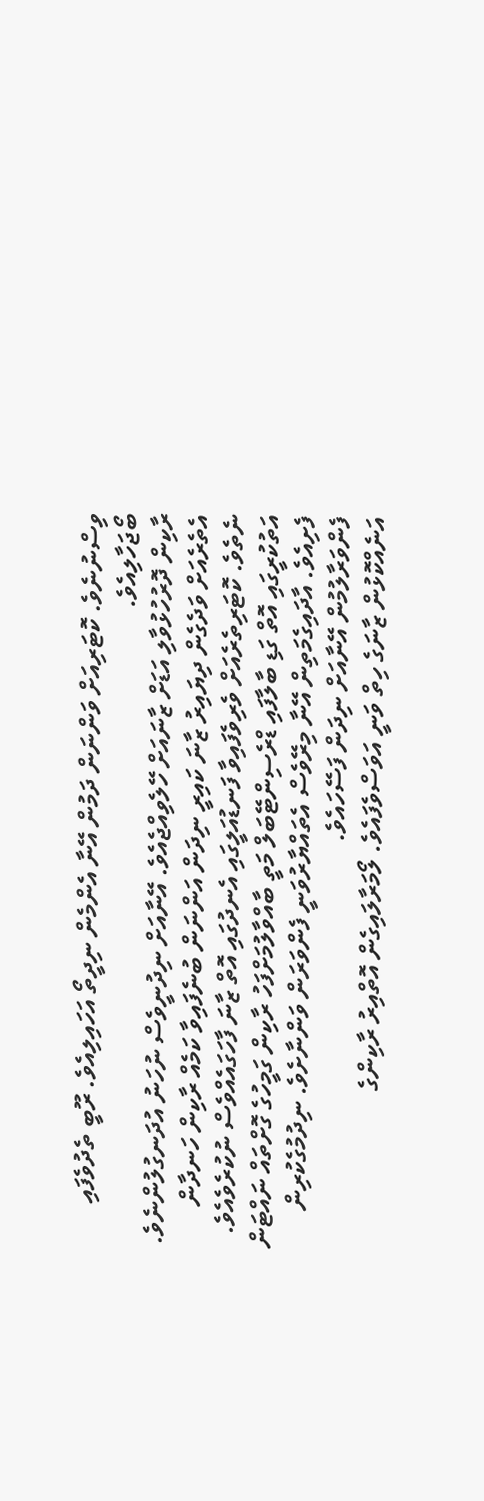ވިސްނުނެވެ. ކޮޓަރިއަށް ވަންނަން ދަމުން އޭނާ އެންމެން ނިދީތޯ އަހައިލިއެވެ. ރޫބީ ތެދުވެފައި ބޯޖަހާލިއެވެ.
ރާކިން ދޮރުހުޅުވާލި އަޑަށް ޒާނައަށް ހޭލެވިއްޖެއެވެ. އޭނާއަށް ނިދުނީވެސް ނުހަނު އުދަނގުލުންނެވެ.  އެތެރެއަށް ވަދެގެން ދިޔައިރު ޒާނަ ކައިރީ ނިދަން އަންނަން ބުނެފައިވާ ކަމެއް ރާކިން ހަނދާން ނެތެވެ. ކޮޓަރިތެރެއަށް ވެރިވެފައިވާ ފަނޑުއަލީގައި އެނދުގައި އޮތް ޒާނަ ފާހަގައެއްވެސް ނުކުރެވެއެވެ. އަތުކުރީގައި އޮތް ގަޑި ބާލާފައި ޑްރެސިންޓޭބަލް މަތީ ބާއްވާލުމަށްފަހު ރާކިން ގަމީހުގެ ގޮށްތައް ނައްޓަން ފެށިއެވެ. އާދައިގެމަތިން އޭނާ މިރޭވެސް އެތައްޔާރުވަނީ ފެންވަރަން ވަންނާށެވެ. ނިދުމުގެކުރިން ފެންވަރާލުމުން އޭނާއަށް ނިދަން ފަސޭހައެވެ.
އަނެއްކޮޅުން ޒާނަގެ ހިތް ވަނީ އަވަސްވެފައެވެ. ލޯމަރާލައިގެން އޮތްއިރު ރާކިންގެ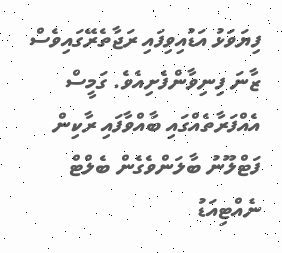ފިޔަވަޅު އަޑުއިވިފައި ރަޖާތެރޭގައިވެސް ޒާނަ ފިނިވާންފެށިއެވެ. ގަމީސް އެއްފަރާތެއްގައި ބާއްވާފައި ރާކިން ފަޓްލޫނު ބާލަންވެގެން ބެލްޓް ނެއްޓިއަޑު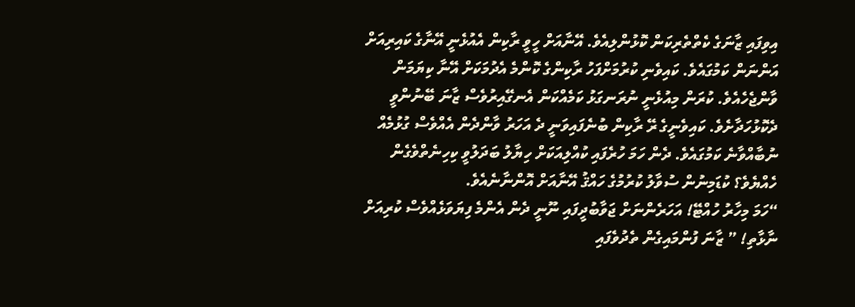އިވިފައި ޒާނަގެ ކެތްތެރިކަން ކޮޅުންލިއެވެ. އޭނާއަށް ހީވީ ރާކިން އެއުޅެނީ އޭނާގެ ކައިރިއަށް އަންނަން ކަމުގައެވެ. ކައިވެނި ކުރުމަށްފަހު ރާކިންގެ ކޮންމެ އެދުމަކަށް އޭނާ ކިޔަމަން ވާންޖެހެއެވެ. ކުރަން މިއުޅެނީ ނުރަނގަޅު ކަމެއްކަން އެނގޭއިރުވެސް ޒާނަ ބޭނުންވީ ދެކޮޅުހަދާށެވެ. ކައިވެނީގެ ރޭ ރާކިން ބުނެފައިވަނީ ދެ އަހަރު ވާންދެން އެއްވެސް ގުޅުމެއް ނުބާއްވާނެ ކަމުގައެވެ. ދެން ހަމަ ހުރެފައި ކުއްލިއަކަށް ހިޔާލު ބަދަލުވީ ކިހިނެތްވެގެން ހެއްޔެވެ؟ ކުޑަމިނުން ސުވާލު ކުރުމުގެ ހައްޤު އޭނާއަށް އޮންނާނެއެވެ.
“ހަމަ މިހާރު ހުއްޓޭ! އަހަރެންނަށް ޖަވާބުދީފައި ނޫނީ ދެން އެންމެ ފިޔަވަޅެއްވެސް ކުރިއަށް ނާޅާތި! ” ޒާނަ ފުންމައިގެން ތެދުވެފައި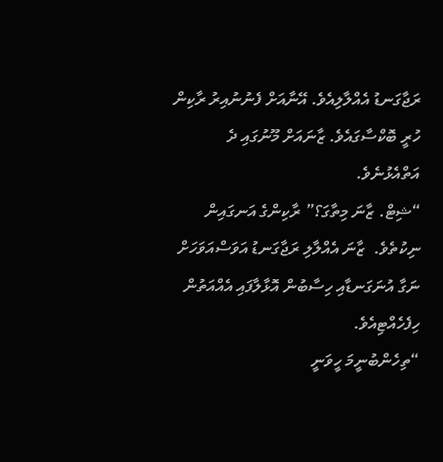ރަޖާގަނޑު އެއްލާލިއެވެ. އޭނާއަށް ފެނުނުއިރު ރާކިން ހުރީ ބޮކްސާގައެވެ. ޒާނައަށް މޫނުގައި ދެ އަތްއެޅުނެވެ.
“ޝިޓް. ޒާނަ މިތާގަ؟” ރާކިންގެ އަނގައިން ނިކުތެވެ.  ޒާނަ އެއްލާލި ރަޖާގަނޑު އަވަސްއަވަހަށް ނަގާ އުނަގަނޑާއި ހިސާބުން އޮޅާލާފައި އެއްއަތުން ހިފެހެއްޓިއެވެ.
“ތިހެންބުނީމަ ހީވަނީ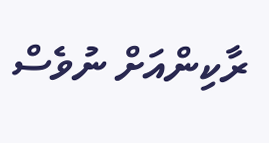ރާކިންއަށް ނުވެސް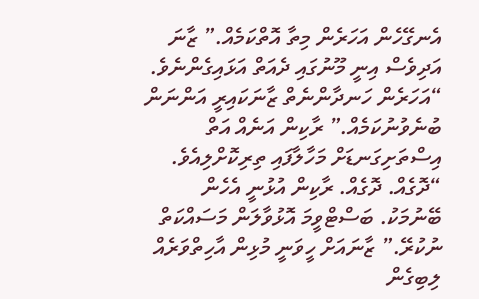އެނގޭހެން އަހަރެން މިތާ އޮތްކަމެއް.” ޒާނަ އަދިވެސް އިނީ މޫނުގައި ދެއަތް އަޅައިގެންނެވެ.
“އަހަރެން ހަނދާންނެތް ޒާނަކައިރީ އަންނަން ބުނެވުނުކަމެއް.” ރާކިން އަނެއް އަތް އިސްތަށިގަނޑަށް މަހާލާފައި ތިރިކޮށްލިއެވެ.
“ދޮގެއް. ދޮގެއް. ރާކިން އުޅުނީ އެހެން ބޭނުމަކު. ބަސްޓްވީމަ އޮޅުވާލަން މަސައްކަތް ނުކުރޭ.” ޒާނައަށް ހީވަނީ މުޅިން އާހިތްވަރެއް ލިބިގެން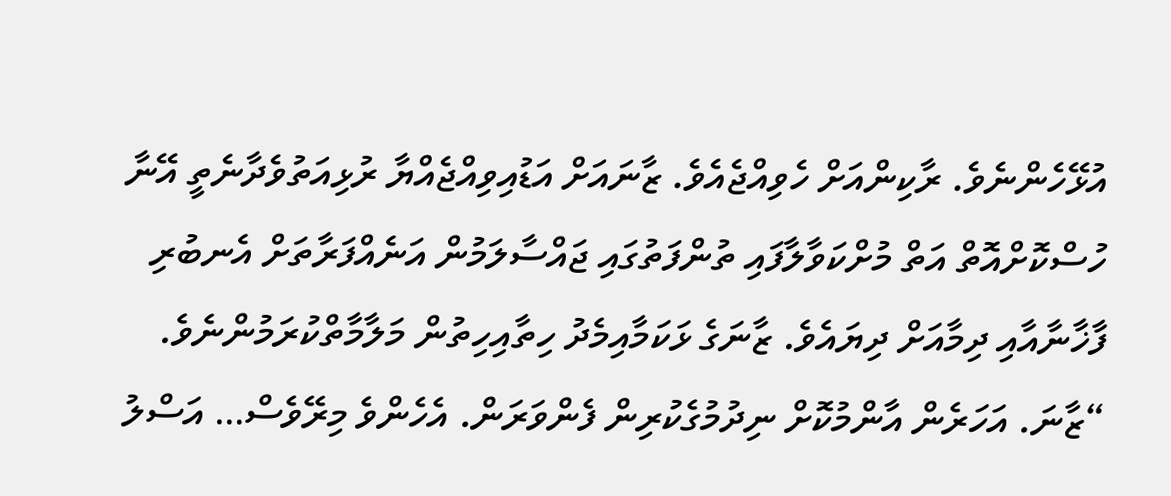އުޅޭހެންނެވެ. ރާކިންއަށް ހެވިއްޖެއެވެ. ޒާނައަށް އަޑުއިވިއްޖެއްޔާ ރުޅިއަތުވެދާނެތީ އޭނާ ހުސްކޮށްއޮތް އަތް މުށްކަވާލާފައި ތުންފަތުގައި ޖައްސާލަމުން އަނެއްފަރާތަށް އެނބުރި ފާޚާނާއާއި ދިމާއަށް ދިޔައެވެ. ޒާނަގެ ޅަކަމާއިމެދު ހިތާއިހިތުން މަލާމާތްކުރަމުންނެވެ.
“ޒާނަ. އަހަރެން އާންމުކޮށް ނިދުމުގެކުރިން ފެންވަރަން. އެހެންވެ މިރޭވެސް… އަސްލު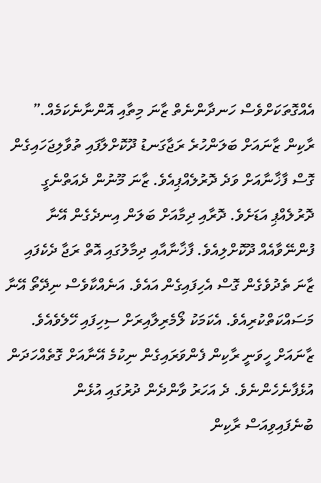އެއްގޮތަކަށްވެސް ހަނދާންނެތް ޒާނަ މިތާއި އޮންނާނެކަމެއް.” ރާކިން ޒާނައަށް ބަލަންހުރެ ރަޖާގަނޑު ދޫކޮށްލާފައި ތުވާލިޖަހައިގެން ގޮސް ފާޚާނާއަށް ވަދެ ދޮރުލެއްޕިއެވެ. ޒާނަ މޫނުން ދެއަތްނެގީ ދޮރުލެއްޕި އަޑަށެވެ. ދޮރާއި ދިމާއަށް ބަލަން އިނދެގެން އޭނާ ފުންނޭވާއެއް ދޫކޮށްލިއެވެ. ފާޚާނާއާއި ދިމާލުގައި އޮތް ރަޖާ ދެކެފައި ޒާނަ ތެދުވެގެން ގޮސް އެހިފައިގެން އައެވެ. އަނެއްކާވެސް ނިދޭތޯ އޭނާ މަސައްކަތްކުރިއެވެ. އެކަމަކު ލޯމެރިލާއިރަށް ސިހިފައި ހޭލެވެއެވެ. ޒާނައަށް ހީވަނީ ރާކިން ފެންވަރައިގެން ނިކުމެ އޭނާއަށް ގޮތެއްހަދަން އުޅެފާނެހެންނެވެ. ދެ އަހަރު ވާންދެން ދުރުގައި އުޅެން ބުނެފައިވިއަސް ރާކިން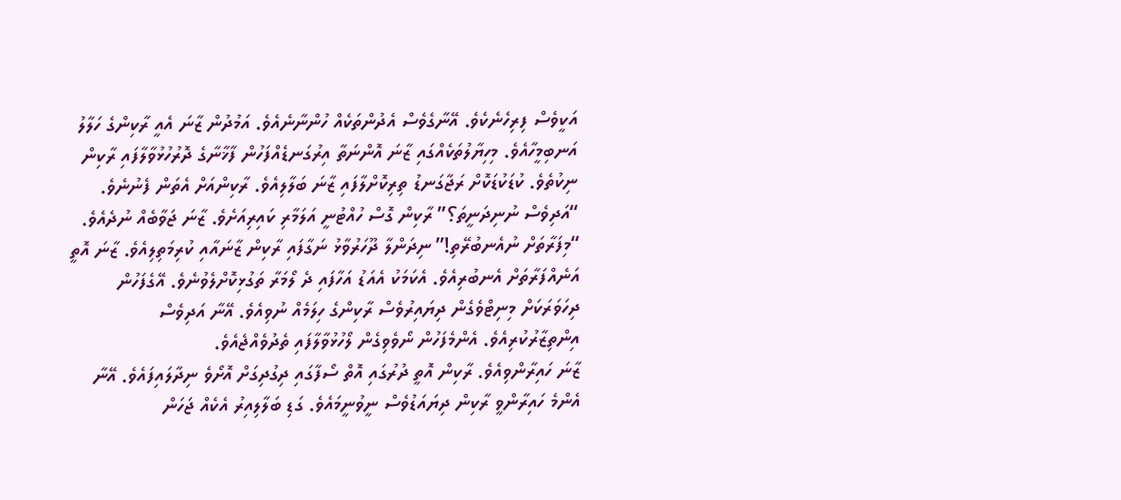އަކީވެސް ފިރިހެނެކެވެ. އޭނާގެވެސް އެދުންތަކެއް ހުންނާނެއެވެ. އަމުދުން ޒާނަ އެއީ ރާކިންގެ ހަލާލު އަނބިމީހާއެވެ. މިހިޔާލުތަކެއްގައި ޒާނަ އޮންނަތާ އިރުގަނޑެއްފަހުން ފާޚާނާގެ ދޮރުހުޅުވާލާފައި ރާކިން ނިކުތެވެ. ކުޑަކުޑަކޮށް ރަޖާގަނޑު ތިރިކޮށްލާފައި ޒާނަ ބަލާލިއެވެ. ރާކިންއަށް އެތަން ފެނުނެވެ.
“އަދިވެސް ނުނިދަނީތަ؟” ރާކިން ގޮސް ހުއްޓުނީ އަލަމާރި ކައިރިއަށެވެ. ޒާނަ ޖަވާބެއް ނުދެއެވެ.
“މިފަރާތަށް ނުއެނބުރޭތި!” ނިދަންލާ ދޫހަރުވާޅު ނަގާފައި ރާކިން ޒާނައާއި ކުރިމަތިލިއެވެ. ޒާނަ އޮތީ އަނެއްފަރާތަށް އެނބުރިއެވެ. އެކަމަކު އެއަޑު އަހާފައި ދެ ލޯމަރާ ތަގުޅިކޮށްލެވުނެވެ. އޭގެފަހުން ދިހަވަރަކަށް މިނިޓްވެގެން ދިޔައިރުވެސް ރާކިންގެ ހިލަމެއް ނުވިއެވެ. އޭނާ އަދިވެސް އިންތިޒާރުކުރިއެވެ. އެންމެފަހުން ނޯވެވިގެން ލޯހުޅުވާލާފައި ތެދުވެއްޖެއެވެ.
ޒާނަ ހައިރާންވިއެވެ. ރާކިން އޮތީ ދުރުގައި އޮތް ސޯފާގައި ދިގުދިގަށް އޮށޯވެ ނިދާލައިފައެވެ. އޭނާ އެންމެ ހައިރާންވީ ރާކިން ދިޔައަޑުވެސް ނީވުނީމައެވެ. ގަޑި ބަލާލިއިރު އެކެއް ޖަހަން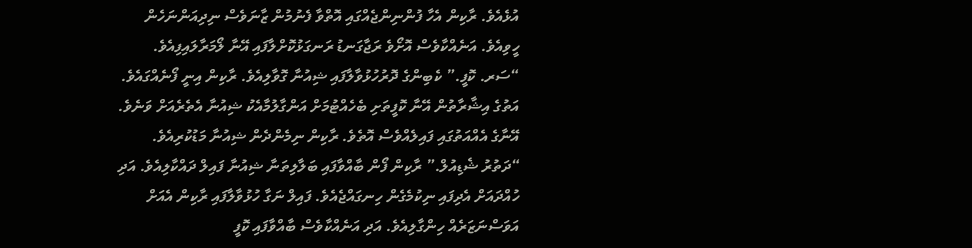އުޅެއެވެ. ރާކިން އެހާ ފުންނިންޖެއްގައި އޮތްވާ ފެނުމުން ޒާނަވެސް ނިދިއަންނަހެން ހީވިއެވެ. އަނެއްކާވެސް އޮށޯވެ ރަޖާގަނޑު ރަނގަޅުކޮށްލާފައި އޭނާ ލޯމަރާލައިފިއެވެ.
“ސަރ. ކޮފީ.” ކެބިންގެ ދޮރުހުޅުވާލާފައި ޝިއުނާ ގޮވާލިއެވެ. ރާކިން އިނީ ފޯނެއްގައެވެ. އަތުގެ އިޝާރާތުން އޭނާ ކޮފީތަށި ބެހެއްޓުމަށް އަންގާލުމާއެކު ޝިއުނާ އެތެރެއަށް ވަނެވެ. އޭނާގެ އެއްއަތުގައި ފައިލެއްވެސް އޮތެވެ. ރާކިން ނިމެންދެން ޝިއުނާ މަޑުކުރިއެވެ.
“ދަތުރު ޝެޑިއުލް.” ރާކިން ފޯން ބާއްވާފައި ބަލާލިތަނާ ޝިއުނާ ފައިލް ދައްކާލިއެވެ. އަދި ހުއްދައަށް އެދިފައި ނިކުމެގެން ހިނގައްޖެއެވެ. ފައިލް ނަގާ ހުޅުވާލާފައި ރާކިން އެއަށް އަވަސްނަޒަރެއް ހިންގާލިއެވެ. އަދި އަނެއްކާވެސް ބާއްވާފައި ކޮފީ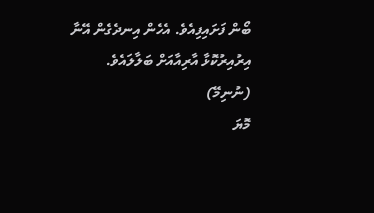ބޯން ފަށައިފިއެވެ. އެހެން އިނދެގެން އޭނާ އިރުއިރުކޮޅާ އާރިއާއަށް ބަލާލައެވެ.
(ނުނިމޭ)
މޮޔަ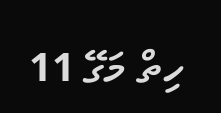ހިތް މަގޭ 11